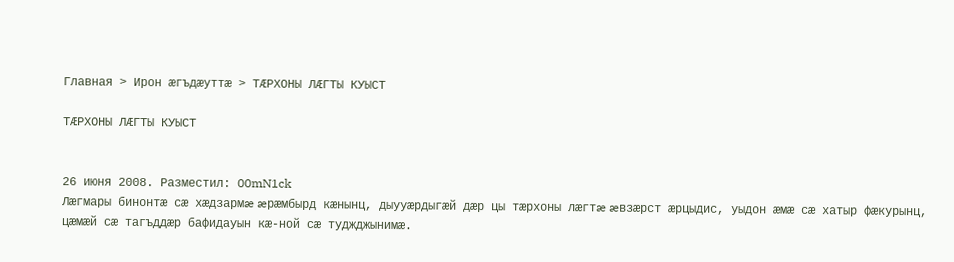Главная > Ирон æгъдæуттæ > ТÆРХОНЫ ЛÆГТЫ КУЫСТ

ТÆРХОНЫ ЛÆГТЫ КУЫСТ


26 июня 2008. Разместил: 00mN1ck
Лæгмары бинонтæ сæ хæдзармæ æрæмбырд кæнынц, дыууæрдыгæй дæр цы тæрхоны лæгтæ æвзæрст æрцыдис, уыдон æмæ сæ хатыр фæкурынц, цæмæй сæ тагъддæр бафидауын кæ-ной сæ туджджынимæ.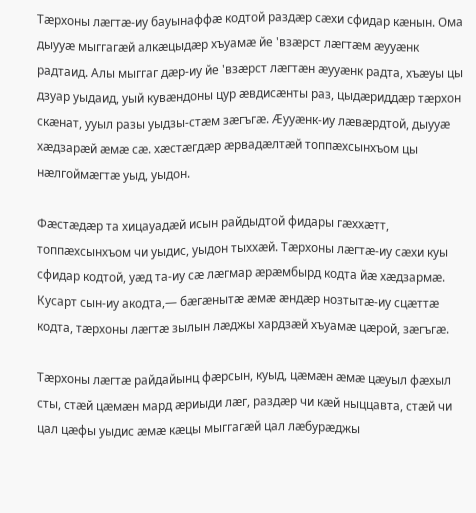Тæрхоны лæгтæ-иу бауынаффæ кодтой раздæр сæхи сфидар кæнын. Ома дыууæ мыггагæй алкæцыдæр хъуамæ йе 'взæрст лæгтæм æууæнк радтаид. Алы мыггаг дæр-иу йе 'взæрст лæгтæн æууæнк радта, хъæуы цы дзуар уыдаид, уый кувæндоны цур æвдисæнты раз, цыдæриддæр тæрхон скæнат, ууыл разы уыдзы-стæм зæгъгæ. Æууæнк-иу лæвæрдтой, дыууæ хæдзарæй æмæ сæ. хæстæгдæр æрвадæлтæй топпæхсынхъом цы нæлгоймæгтæ уыд, уыдон.

Фæстæдæр та хицауадæй исын райдыдтой фидары гæххæтт, топпæхсынхъом чи уыдис, уыдон тыххæй. Тæрхоны лæгтæ-иу сæхи куы сфидар кодтой, уæд та-иу сæ лæгмар æрæмбырд кодта йæ хæдзармæ. Кусарт сын-иу акодта,— бæгæнытæ æмæ æндæр нозтытæ-иу сцæттæ кодта, тæрхоны лæгтæ зылын лæджы хардзæй хъуамæ цæрой, зæгъгæ.

Тæрхоны лæгтæ райдайынц фæрсын, куыд, цæмæн æмæ цæуыл фæхыл сты, стæй цæмæн мард æриыди лæг, раздæр чи кæй ныццавта, стæй чи цал цæфы уыдис æмæ кæцы мыггагæй цал лæбурæджы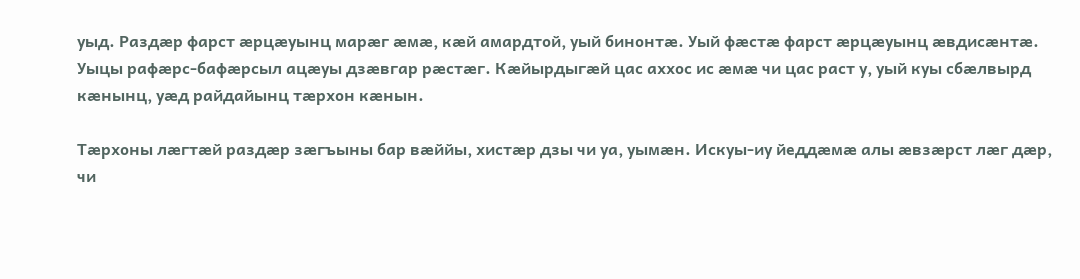уыд. Раздæр фарст æрцæуынц марæг æмæ, кæй амардтой, уый бинонтæ. Уый фæстæ фарст æрцæуынц æвдисæнтæ. Уыцы рафæрс-бафæрсыл ацæуы дзæвгар рæстæг. Кæйырдыгæй цас аххос ис æмæ чи цас раст у, уый куы сбæлвырд кæнынц, уæд райдайынц тæрхон кæнын.

Тæрхоны лæгтæй раздæр зæгъыны бар вæййы, хистæр дзы чи уа, уымæн. Искуы-иу йеддæмæ алы æвзæрст лæг дæр, чи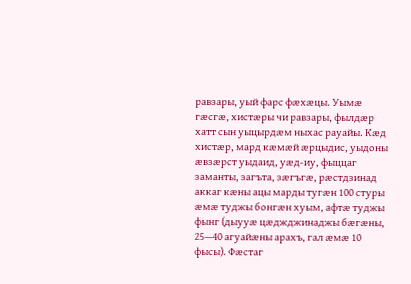равзары, уый фарс фæхæцы. Уымæ гæсгæ, хистæры чи равзары, фылдæр хатт сын уыцырдæм ныхас рауайы. Кæд хистæр, мард кæмæй æрцыдис, уыдоны æвзæрст уыдаид, уæд-иу, фыццаг заманты, загъта, зæгъгæ, рæстдзинад аккаг кæны ацы марды тугæн 100 стуры æмæ туджы бонгæн хуым, афтæ туджы фынг (дыууæ цæджджинаджы бæгæны, 25—40 агуайæны арахъ, гал æмæ 10 фысы). Фæстаг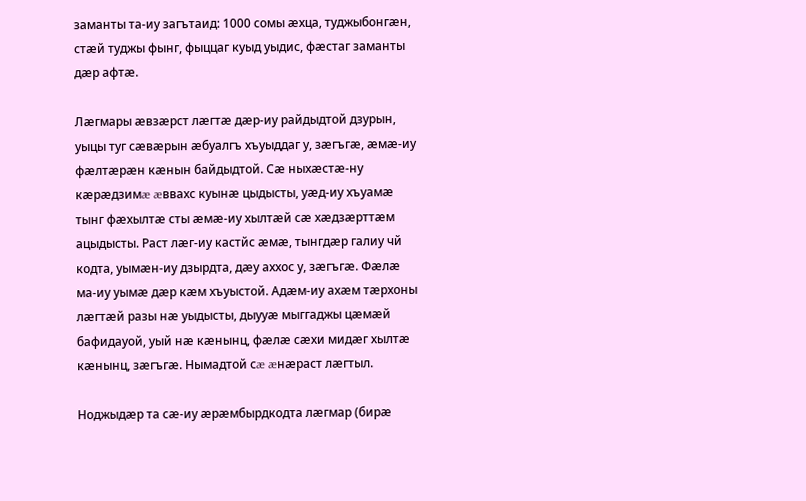заманты та-иу загътаид: 1000 сомы æхца, туджыбонгæн, стæй туджы фынг, фыццаг куыд уыдис, фæстаг заманты дæр афтæ.

Лæгмары æвзæрст лæгтæ дæр-иу райдыдтой дзурын, уыцы туг сæвæрын æбуалгъ хъуыддаг у, зæгъгæ, æмæ-иу фæлтæрæн кæнын байдыдтой. Сæ ныхæстæ-ну кæрæдзимæ æввахс куынæ цыдысты, уæд-иу хъуамæ тынг фæхылтæ сты æмæ-иу хылтæй сæ хæдзæрттæм ацыдысты. Раст лæг-иу кастйс æмæ, тынгдæр галиу чй кодта, уымæн-иу дзырдта, дæу аххос у, зæгъгæ. Фæлæ ма-иу уымæ дæр кæм хъуыстой. Адæм-иу ахæм тæрхоны лæгтæй разы нæ уыдысты, дыууæ мыггаджы цæмæй бафидауой, уый нæ кæнынц, фæлæ сæхи мидæг хылтæ кæнынц, зæгъгæ. Нымадтой сæ æнæраст лæгтыл.

Ноджыдæр та сæ-иу æрæмбырдкодта лæгмар (бирæ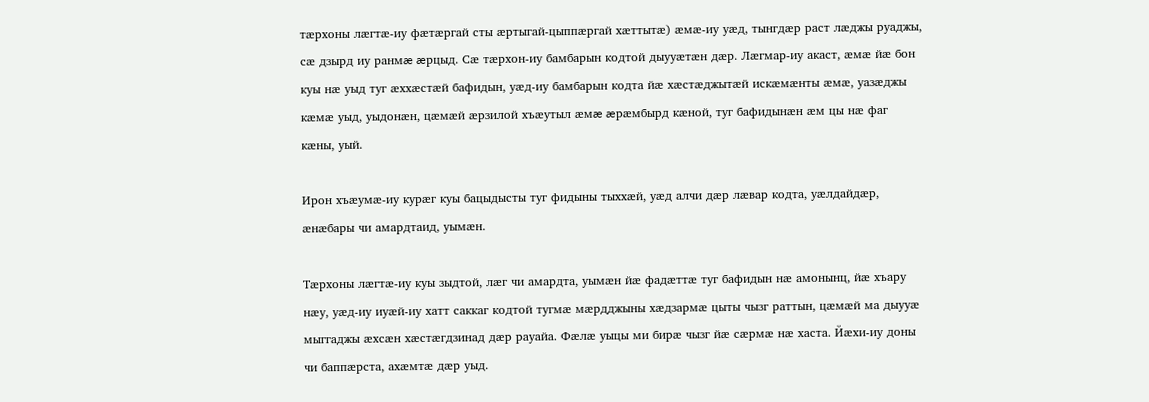тæрхоны лæгтæ-иу фæтæргай сты æртыгай-цыппæргай хæттытæ) æмæ-иу уæд, тынгдæр раст лæджы руаджы, сæ дзырд иу ранмæ æрцыд. Сæ тæрхон-иу бамбарын кодтой дыууæтæн дæр. Лæгмар-иу акаст, æмæ йæ бон куы нæ уыд туг æххæстæй бафидын, уæд-иу бамбарын кодта йæ хæстæджытæй искæмæнты æмæ, уазæджы кæмæ уыд, уыдонæн, цæмæй æрзилой хъæутыл æмæ æрæмбырд кæной, туг бафидынæн æм цы нæ фаг кæны, уый.

Ирон хъæумæ-иу курæг куы бацыдысты туг фидыны тыххæй, уæд алчи дæр лæвар кодта, уæлдайдæр, æнæбары чи амардтаид, уымæн.

Тæрхоны лæгтæ-иу куы зыдтой, лæг чи амардта, уымæн йæ фадæттæ туг бафидын нæ амонынц, йæ хъару нæу, уæд-иу иуæй-иу хатт саккаг кодтой тугмæ мæрдджыны хæдзармæ цыты чызг раттын, цæмæй ма дыууæ мыггаджы æхсæн хæстæгдзинад дæр рауайа. Фæлæ уыцы ми бирæ чызг йæ сæрмæ нæ хаста. Йæхи-иу доны чи баппæрста, ахæмтæ дæр уыд.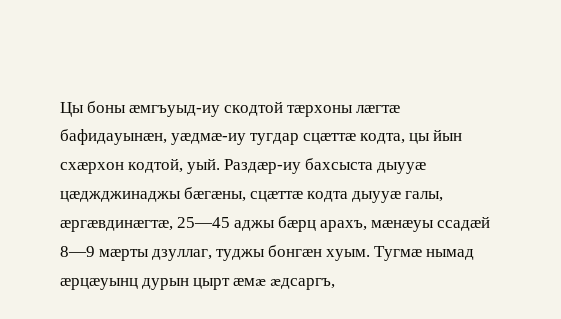Цы боны æмгъуыд-иу скодтой тæрхоны лæгтæ бафидауынæн, уæдмæ-иу тугдар сцæттæ кодта, цы йын схæрхон кодтой, уый. Раздæр-иу бахсыста дыууæ цæджджинаджы бæгæны, сцæттæ кодта дыууæ галы, æргæвдинæгтæ, 25—45 аджы бæрц арахъ, мæнæуы ссадæй 8—9 мæрты дзуллаг, туджы бонгæн хуым. Тугмæ нымад æрцæуынц дурын цырт æмæ æдсаргъ,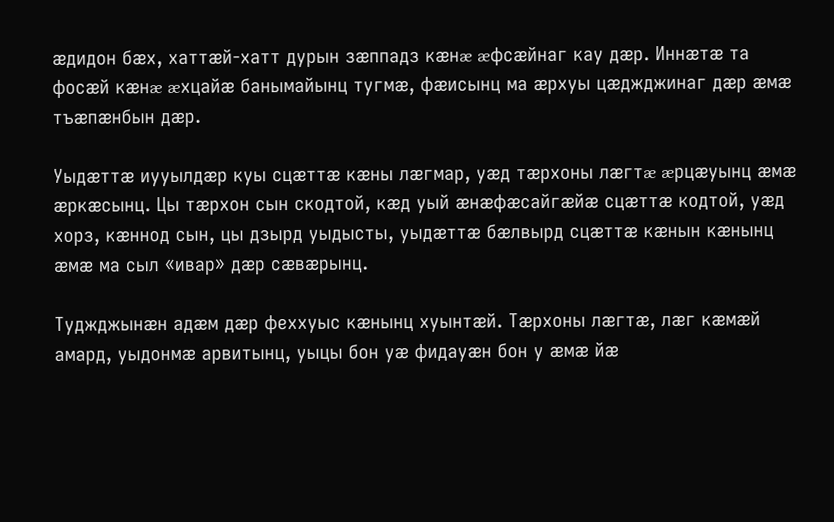æдидон бæх, хаттæй-хатт дурын зæппадз кæнæ æфсæйнаг кау дæр. Иннæтæ та фосæй кæнæ æхцайæ банымайынц тугмæ, фæисынц ма æрхуы цæджджинаг дæр æмæ тъæпæнбын дæр.

Уыдæттæ иууылдæр куы сцæттæ кæны лæгмар, уæд тæрхоны лæгтæ æрцæуынц æмæ æркæсынц. Цы тæрхон сын скодтой, кæд уый æнæфæсайгæйæ сцæттæ кодтой, уæд хорз, кæннод сын, цы дзырд уыдысты, уыдæттæ бæлвырд сцæттæ кæнын кæнынц æмæ ма сыл «ивар» дæр сæвæрынц.

Туджджынæн адæм дæр феххуыс кæнынц хуынтæй. Тæрхоны лæгтæ, лæг кæмæй амард, уыдонмæ арвитынц, уыцы бон уæ фидауæн бон у æмæ йæ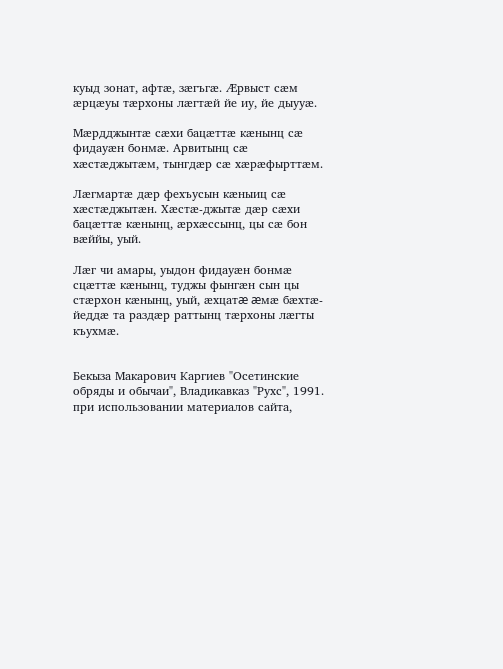куыд зонат, афтæ, зæгъгæ. Æрвыст сæм æрцæуы тæрхоны лæгтæй йе иу, йе дыууæ.

Мæрдджынтæ сæхи бацæттæ кæнынц сæ фидауæн бонмæ. Арвитынц сæ хæстæджытæм, тынгдæр сæ хæрæфырттæм.

Лæгмартæ дæр фехъусын кæныиц сæ хæстæджытæн. Хæстæ-джытæ дæр сæхи бацæттæ кæнынц, æрхæссынц, цы сæ бон вæййы, уый.

Лæг чи амары, уыдон фидауæн бонмæ сцæттæ кæнынц, туджы фынгæн сын цы стæрхон кæнынц, уый, æхцатæ æмæ бæхтæ-йеддæ та раздæр раттынц тæрхоны лæгты къухмæ.


Бекыза Макарович Каргиев "Осетинские обряды и обычаи", Владикавказ "Рухс", 1991.
при использовании материалов сайта,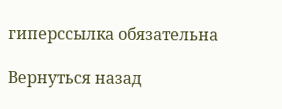гиперссылка обязательна

Вернуться назад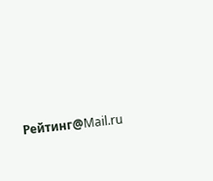Рейтинг@Mail.ru